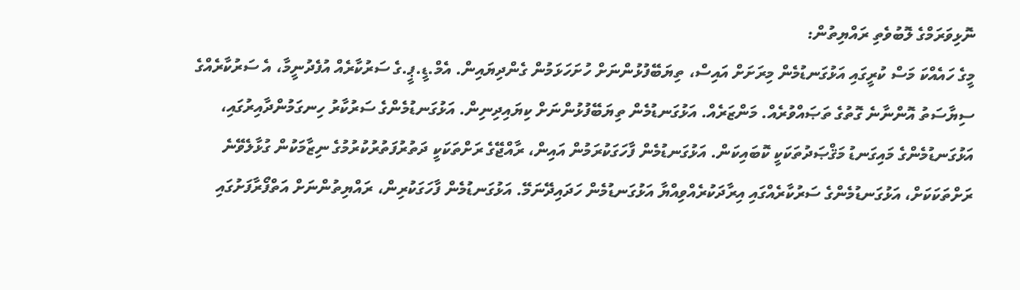ނޮޅިވަރަމްގެ ލޮބުވެތި ރައްޔިތުން:
މީގެ ހައެއްކަ މަސް ކުރީގައި އަޅުގަނޑުމެން މިރަށަށް އައިސް، ތިޔަބޭފުޅުންނަށް ހުށަހަޅަމުން ގެންދިޔައިން. އެމް.ޑީ.ޕީ.ގެ ސަރުކާރެއް އުފެދުނީމާ، އެ ސަރުކާރެއްގެ ސިޔާސަތު އޮންނާނެ ގޮތުގެ ތަޞައްވުރެއް. މަންޒަރެއް. އަޅުގަނޑުމެން ތިޔަބޭފުޅުންނަށް ކިޔައިދިނިން. އަޅުގަނޑުމެންގެ ސަރުކާރު ހިނގަމުންދާއިރުގައި، އަޅުގަނޑުމެންގެ މައިގަނޑު މަޤްޞަދުތަކަކީ ކޮބައިކަން. އަޅުގަނޑުމެން ފާހަގަކުރަމުން އައިން، ރާއްޖޭގެ ރަށްތަކަކީ ދަތުރުފަތުރުކުރުމުގެ ނިޒާމަކުން ގުޅާލެވޭނެ ރަށްތަކަކަށް، އަޅުގަނޑުމެންގެ ސަރުކާރެއްގައި އިރާދަކުރެއްވިއްޔާ އަޅުގަނޑުމެން ހަދައިދޭނަމޭ. އަޅުގަނޑުމެން ފާހަގަކުރިން، ރައްޔިތުންނަށް އަތްފޯރާފަށުގައި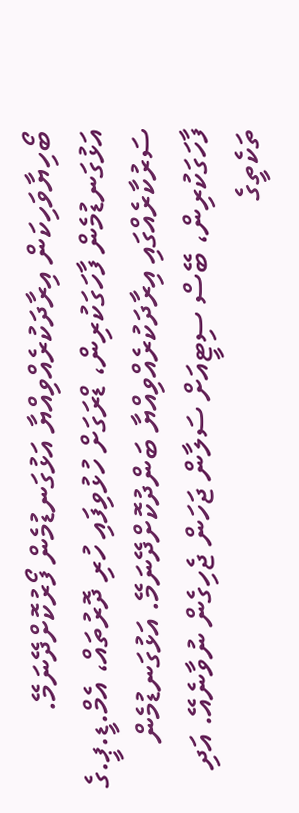ބޯހިޔާވަހިކަން އިރާދަކުރެއްވިއްޔާ އަޅުގަނޑުމެން ފޯރުކޮށްދޭނަމޭ. އަޅުގަނޑުމެން ފާހަގަކުރިން، ޑްރަގަށް ހުޅުވިފައި ހުރި ދޮރުތައް، އެމް.ޑީ.ޕީ.ގެ ސަރުކާރެއްގައި އިރާދަކުރެއްވިއްޔާ ބަންދުކޮށްދޭނަމޭ. އަޅުގަނޑުމެން ފާހަގަކުރިން، ބޭސް ސިޓީއަށް ސަލާން ޖަހަން ޖެހިގެން ނުވާނެއޭ. އަދި ތަކެތީގެ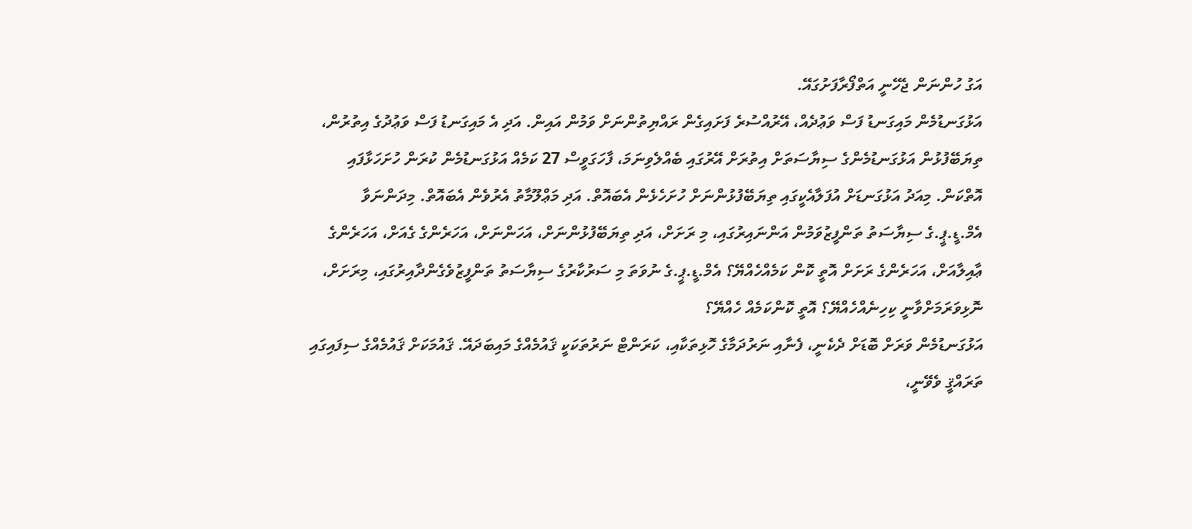އަގު ހުންނަން ޖެހޭނީ އަތްފޯރާފަށުގައޭ.
އަޅުގަނޑުމެން މައިގަނޑު ފަސް ވަޢުދެއް، އޭރުއްސުރެ ފަށައިގެން ރައްޔިތުންނަށް ވަމުން އައިން. އަދި އެ މައިގަނޑު ފަސް ވަޢުދުގެ އިތުރުން، ތިޔަބޭފުޅުން އަޅުގަނޑުމެންގެ ސިޔާސަތަށް އިތުރަށް އޭރުގައި ބެއްލެވިނަމަ، ފާހަގަވީސް 27 ކަމެއް އަޅުގަނޑުމެން ކުރަން ހުށަހަޅާފައި އޮތްކަން. މިއަދު އަޅުގަނޑަށް އުފަލާއެކީގައި ތިޔަބޭފުޅުންނަށް ހުށަހެޅެން އެބައޮތް. އަދި މަޢްލޫމާތު އެރުވެން އެބައޮތް. މިދަންނަވާ އެމް.ޑީ.ޕީ.ގެ ސިޔާސަތު ތަންފީޒުވަމުން އަންނައިރުގައި، މި ރަށަށް، އަދި ތިޔަބޭފުޅުންނަށް، އަހަންނަށް، އަހަރެންގެ ގެއަށް، އަހަރެންގެ ޢާއިލާއަށް، އަހަރެންގެ ރަށަށް އޮތީ ކޮން ކަމެއްހެއްޔޭ؟ އެމް.ޑީ.ޕީ.ގެ ނުވަތަ މި ސަރުކާރުގެ ސިޔާސަތު ތަންފީޒުވެގެންދާއިރުގައި، މިރަށަށް، ނޮޅިވަރަމަށްވާނީ ކިހިނެއްހެއްޔޭ؟ އޮތީ ކޮންކަމެއް ހެއްޔޭ؟
އަޅުގަނޑުމެން ވަރަށް ބޮޑަށް ދެކެނީ، ފެނާއި ނަރުދަމާގެ ހޮޅިތަކާއި، ކަރަންޓް ނަރުތަކަކީ ޤައުމެއްގެ މައިބަދައޭ. ޤައުމަކަށް ޤައުމެއްގެ ސިފައިގައި ތަރައްޤީ ވެވޭނީ،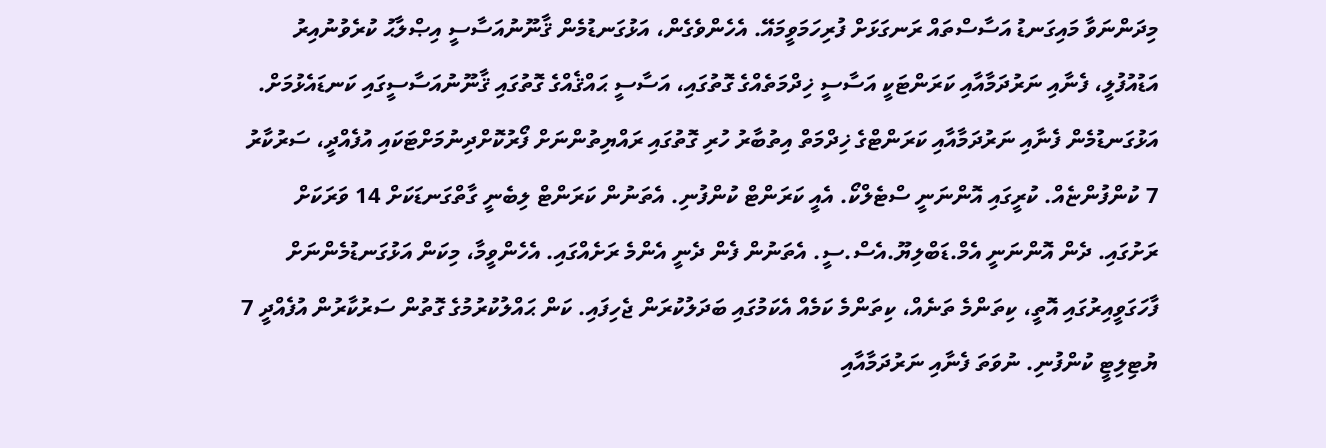މިދަންނަވާ މައިގަނޑު އަސާސްތައް ރަނގަޅަށް ފުރިހަމަވީމައޭ. އެހެންވެގެން، އަޅުގަނޑުމެން ޤާނޫނުއަސާސީ އިޞްލާޙު ކުރެވުނުއިރު އަޑުއުފުލީ، ފެނާއި ނަރުދަމާއާއި ކަރަންޓަކީ އަސާސީ ޚިދްމަތެއްގެ ގޮތުގައި، އަސާސީ ޙައްޤެއްގެ ގޮތުގައި ޤާނޫނުއަސާސީގައި ކަނޑައެޅުމަށް. އަޅުގަނޑުމެން ފެނާއި ނަރުދަމާއާއި ކަރަންޓްގެ ޚިދްމަތް އިތުބާރު ހުރި ގޮތުގައި ރައްޔިތުންނަށް ފޯރުކޮށްދިނުމަށްޓަކައި އުފެއްދީ، ސަރުކާރު 7 ކުންފުންޏެއް. ކުރީގައި އޮންނަނީ ސްޓެލްކޯ. އެއީ ކަރަންޓް ކުންފުނި. އެތަނުން ކަރަންޓް ލިބެނީ ގާތްގަނޑަކަށް 14 ވަރަކަށް ރަށުގައި. ދެން އޮންނަނީ އެމް.ޑަބްލިޔޫ.އެސް.ސީ. އެތަނުން ފެން ދެނީ އެންމެ ރަށެއްގައި. އެހެންވީމާ، މިކަން އަޅުގަނޑުމެންނަށް ފާހަގަވީއިރުގައި އޮތީ، ކިތަންމެ ތަނެއް، ކިތަންމެ ކަމެއް އެކަމުގައި ބަދަލުކުރަން ޖެހިފައި. ކަން ޙައްލުކުރުމުގެ ގޮތުން ސަރުކާރުން އުފެއްދީ 7 ޔުޓިލިޓީ ކުންފުނި. ނުވަތަ ފެނާއި ނަރުދަމާއާއި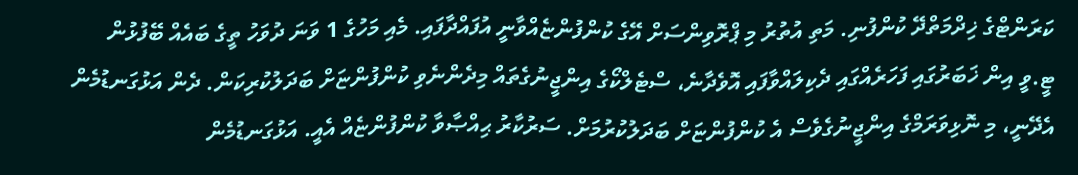ކަރަންޓްގެ ޚިދްމަތްދޭ ކުންފުނި. މަތި އުތުރު މި ޕްރޮވިންސަށް އޭގެ ކުންފުންޏެއްވާނީ އުފައްދާފައި. މެއި މަހުގެ 1 ވަނަ ދުވަހު ތީގެ ބައެއް ބޭފުޅުން ޓީ.ވީ އިން ޚަބަރުގައި ފަހަރެއްގައި ދެކިލައްވާފައި އޮވެދާނެ، ސްޓެލްކޯގެ އިންޖީނުގެތައް މިދެންނެވި ކުންފުންޏަށް ބަދަލުކުރިކަން. ދެން އަޅުގަނޑުމެން އެދޭނީ، މި ނޮޅިވަރަމްގެ އިންޖީނުގެވެސް އެ ކުންފުންޏަށް ބަދަލުކުރުމަށް. ސަރުކާރު ޙިއްޞާވާ ކުންފުންޏެއް އެއީ. އަޅުގަނޑުމެން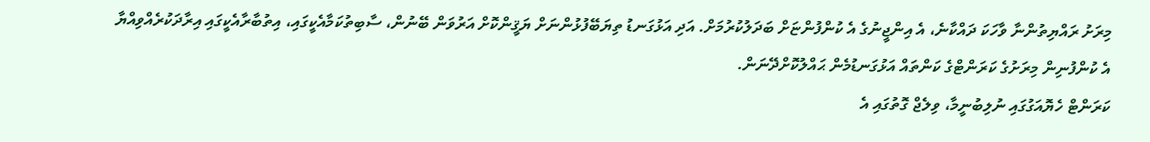މިރަށު ރައްޔިތުންނާ ވާހަކަ ދައްކާނެ، އެ އިންޖީނުގެ އެ ކުންފުންޏަށް ބަދަލުކުރުމަށް. އަދި އަޅުގަނޑު ތިޔަބޭފުޅުންނަށް ޔަޤީންކޮށް އަރުވަން ބޭނުން، ސާބިތުކަމާއެކީގައި، އިތުބާރާއެކީގައި އިރާދަކުރެއްވިއްޔާ އެ ކުންފުނިން މިރަށުގެ ކަރަންޓްގެ ކަންތައް އަޅުގަނޑުމެން ޙައްލުކޮށްދޭނަން.
ކަރަންޓް ހެޔޮއަގުގައި ނުލިބުނީމާ، ވިލެޖް ގޮތުގައި އެ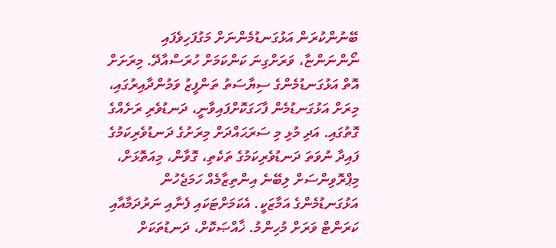ބޭނުންކުރަން އަޅުގަނޑުމެންނަށް މަގުފަހިވެފައި ނޯންނަންޏާ، ވަރަށްގިނަ ކަންކަމަށް ހުރަސްއާދޭ. މިރަށަށް އޮތް އަޅުގަނޑުމެންގެ ސިޔާސަތު ތަންފީޒު ވަމުންދާއިރުގައި، މިރަށް އަޅުގަނޑުމެން ފާހަގަކޮށްފައިވާނީ، ދަނޑުވެރި ރަށެއްގެ ގޮތުގައި. އަދި މުޅި މި ސަރަޙައްދަށް މިރަށުގެ ދަނޑުވެރިކަމުގެ ފައިދާ ނުވަތަ ދަނޑުވެރިކަމުގެ ތަކެތި، ގޮވާން، މިއަތޮޅަށް، މިޕްރޮވިންސަށް ލިބޭނެ އިންތިޒާމެއް ހަމަޖެހުން އަޅުގަނޑުމެންގެ އަމާޒަކީ. އެކަމަށްޓަކައި ފެނާއި ނަރުދަމާއާއި ކަރަންޓް ވަރަށް މުހިންމު. ޚާއްޞަކޮށް، ދަނޑުތަކަށް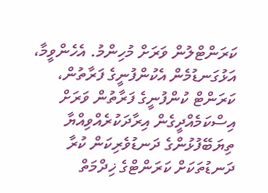ކަރަންޓްލުން ވަރަށް މުހިންމު. އެހެންވީމާ، އަޅުގަނޑުމެން އެކުންފުނީގެ ފަރާތުން، ކަރަންޓް ކުންފުނީގެ ފަރާތުން ވަރަށް އިސްކަމެއްދީގެން އިރާދަކުރެއްވިއްޔާ ތިޔަބޭފުޅުންގެ ދަނޑުވެރިކަން ކުރާ ދަނޑުތަކަށް ކަރަންޓްގެ ޚިދްމަތް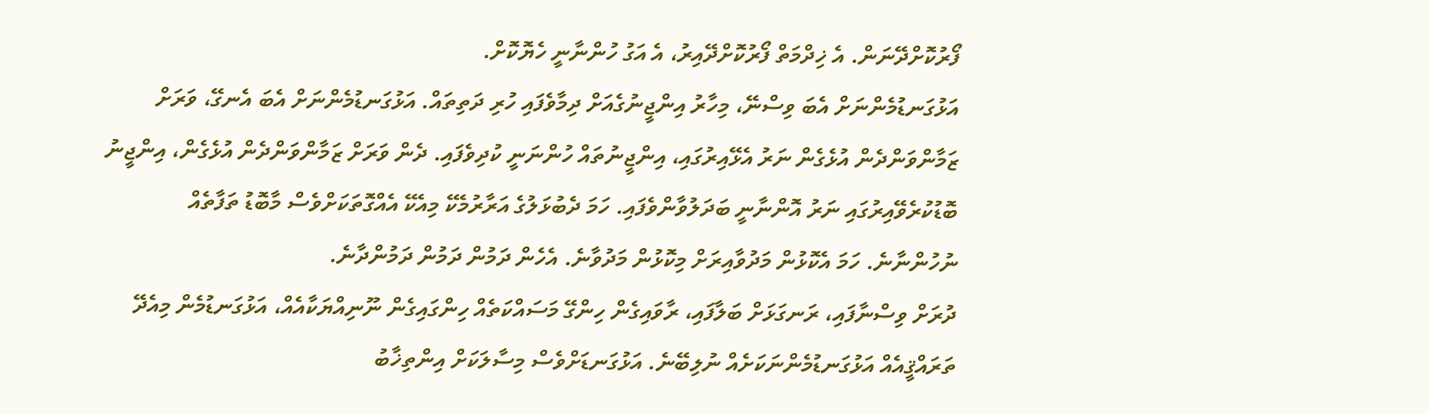ފޯރުކޮށްދޭނަން. އެ ޚިދްމަތް ފޯރުކޮށްދޭއިރު، އެ އަގު ހުންނާނީ ހެޔޮކޮށް.
އަޅުގަނޑުމެންނަށް އެބަ ވިސްނޭ، މިހާރު އިންޖީނުގެއަށް ދިމާވެފައި ހުރި ދަތިތައް. އަޅުގަނޑުމެންނަށް އެބަ އެނގޭ، ވަރަށް ޒަމާންވަންދެން އުޅެގެން ނަރު އެޅޭއިރުގައި، އިންޖީނުތައް ހުންނަނީ ކުދިވެފައި. ދެން ވަރަށް ޒަމާންވަންދެން އުޅެގެން، އިންޖީނު ބޮޑުކުރެވޭއިރުގައި ނަރު އޮންނާނީ ބަދަލުވާންވެފައި. ހަމަ ދެބުޅަލުގެ އަރާރުމެކޭ މިއެކޭ އެއްގޮތަކަށްވެސް މާބޮޑު ތަފާތެއް ނުހުންނާނެ. ހަމަ އެކޮޅުން މަދުވާއިރަށް މިކޮޅުން މަދުވާނެ. އެހެން ދަމުން ދަމުން ދަމުންދާނެ.
ދުރަށް ވިސްނާފައި، ރަނގަޅަށް ބަލާފައި، ރާވައިގެން ހިންގޭ މަސައްކަތެއް ހިންގައިގެން ނޫނިއްޔަކާއެއް، އަޅުގަނޑުމެން މިއެދޭ ތަރައްޤީއެއް އަޅުގަނޑުމެންނަކަށެއް ނުލިބޭނެ. އަޅުގަނޑަށްވެސް މިސާލަކަށް އިންތިޚާބު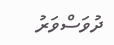ދުވަސްވަރު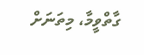ގާތްވީމާ، މިތަނަށް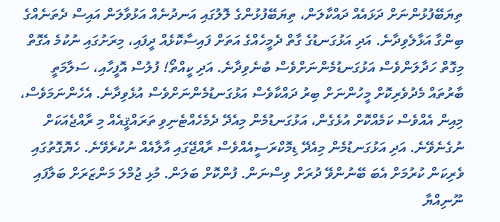ތިޔަބޭފުޅުންނަށް ދަޅައެއް ދައްކާލަން، ތިޔަބޭފުޅުންގެ ލޮލުގައި އަނދުނެއް އަޅުވާލަން އައިސް ދެތަނެއްގެ ބިންގާ އަޅާލެވިދާނެ. އަދި އަޅުގަނޑުގެ ގާތް ދެމީހެއްގެ އަތަށް ފައިސާކޮޅެއް ދީފައި، މިރަށުގައި ނުކުމެ އެގޮތް މިގޮތް ހަދާލަންވެސް އަޅުގަނޑުމެންނަށްވެސް ބުނެވިދާނެ. އަދި ކީއްތޯ! ފުލުސް އޮފީހާއި، ސަލާމަތީ ބާރުތައް މެދުވެރިކޮށް މީހުންނަށް ބިރު ދައްކާވެސް އަޅުގަނޑުމެންނަށްވެސް އުޅެވިދާނެ. އެހެންނަމަވެސް، މިއިން އެއްވެސް ކަމެއްކޮށް އުޅެގެން، އަޅުގަނޑުމެން މިއެދޭ ދެމެހެއްޓެނިވި ތަރައްޤީއެއް މި ރާއްޖެއަކަށް ނުގެނެވޭނެ. އަދި އަޅުގަނޑުމެން މިއެދޭ ޑިމޮކްރަސީއެއްވެސް ރާއްޖޭގައި އާލާއެއް ނުކުރެވޭނެ. ހެޔޮގޮތުގައި ވެރިކަން ކުރުމަށް އެބަ ބޭނުންވޭ ދުރަށް ވިސްނަން. ފުންކޮށް ބަލަން. މުޅި ޖުމްލަ މަންޒަރަށް ބަލާފައި ނޫނިއްޔާ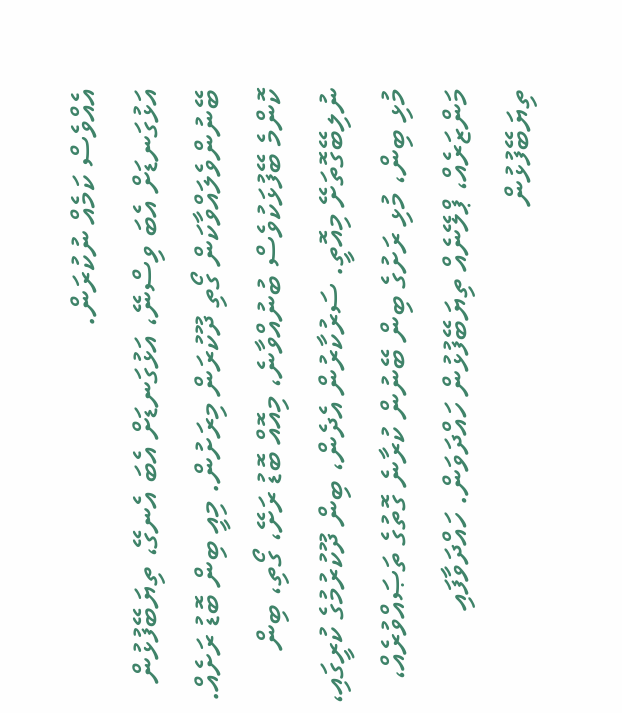އެއްވެސް ކަމެއް ނުކުރަން.
އަޅުގަނޑަށް އެބަ ވިސްނޭ، އަޅުގަނޑަށް އެބަ އެނގޭ، ތިޔަބޭފުޅުން ބޭނުންވެލައްވާކަން ގޯތި ދޫކުރަން މިރަށުން. މިއީ ބިން ބޮޑު ރަށެއް. ކޮންމެ ބޭފުޅަކުވެސް ބުނުއްވާނެ، މިއޮއް ބޮޑު ރަށޭ، ގޯތި، ބިން ނުލިބޭގޮތަށޭ މިއޮތީ. ސަރުކާރުން އެދެން، ބިން ދޫކުރުމުގެ ކުރީގައި، މުޅި ބިން، މުޅި ރަށުގެ ބިން ބޭނުން ކުރާނެ ގޮތުގެ ތަޞައްވުރެއް، މަންޒަރެއް، ޕްލޭނެއް ތިޔަބޭފުޅުން ހައްދަވަން. ހައްދަވާފައި ތިޔަބޭފުޅުން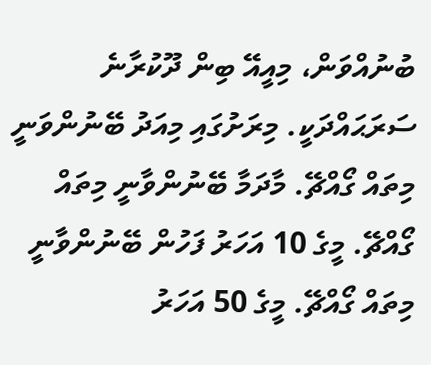ބުނުއްވަން، މިއީއޭ ބިން ދޫކުރާނެ ސަރަޙައްދަކީ. މިރަށުގައި މިއަދު ބޭނުންވަނީ މިތައް ގޯއްޗޭ. މާދަމާ ބޭނުންވާނީ މިތައް ގޯއްޗޭ. މީގެ 10 އަހަރު ފަހުން ބޭނުންވާނީ މިތައް ގޯއްޗޭ. މީގެ 50 އަހަރު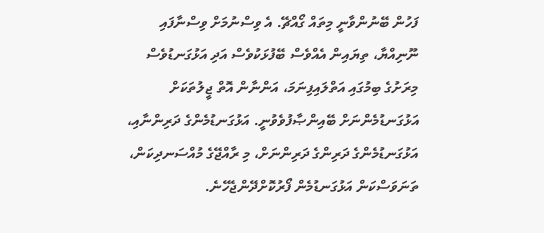ފަހުން ބޭނުންވާނީ މިތައް ގޯއްޗޭ. އެ ވިސްނުމަށް ވިސްނާފައި ނޫނިއްޔާ، ތިޔައިން އެއްވެސް ބޭފުޅަކުވެސް އަދި އަޅުގަނޑުވެސް މިރަށުގެ ބިމުގައި އަތްލައިފިނަމަ، އަންނާން އޮތް ޖީލުތަކަށް އަޅުގަނޑުމެންނަށް ބޭއިންޞާފުވެވުނީ. އަޅުގަނޑުމެންގެ ދަރިންނާއި، އަޅުގަނޑުމެންގެ ދަރިންގެ ދަރިންނަށް، މި ރާއްޖޭގެ މުއްސަނދިކަން، ތަނަވަސްކަން އަޅުގަނޑުމެން ފޯރުކޮށްދޭންޖެހޭނެ.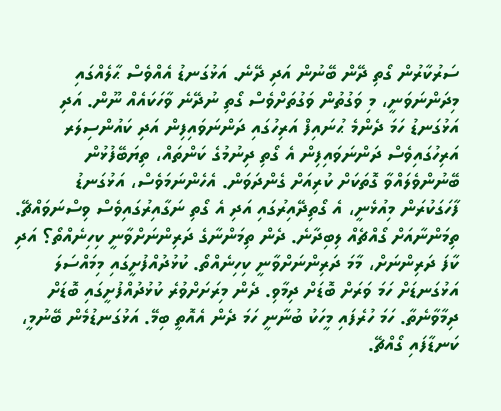ސަރުކާރުން ގޯތި ދޭން ބޭނުން އަދި ދޭނެ. އަޅުގަނޑު އެއްވެސް ޙާލެއްގައި މިދަންނަވަނީ، މި ވަގުތުން ވަގުތަށްވެސް ގޯތި ނުދޭނެ ވާހަކައެއް ނޫން. އަދި އަޅުގަނޑު ހަމަ ދެންމެ ޙުނައިފް އަރިހުގައި ދަންނަވައިފިން އަދި ކައުންސިލަރ އަރިހުގައިވެސް ދަންނަވައިފިން އެ ގޯތި ދިނުމުގެ ކަންތައް، ތިޔަބޭފުޅުން ބޭނުންވެލައްވާ ގޮތަކަށް ކުރިއަށް ގެންދަވަން. އެހެންނަމަވެސް، އަޅުގަނޑު ފާހަގަކުރަން މިއުޅެނީ، އެ ގޯތިދޭއިރުގައި އަދި އެ ގޯތި ނަގާއިރުގައިވެސް ވިސްނަވައްޗޭ. ތިމަންނާއަށް ގޯއްޗެއް ލިބިދާނެ. ދެން ތިމަންނާގެ ދަރިންނަށްވާނީ ކިހިނެއްތޯ؟ އަދި ކާފަ ދަރިންނަށް، މާމަ ދަރިންނަށްވާނީ ކިހިނެއްތޯ. ކުޅުދުއްފުށީގައި މިމައްސަލަ އަޅުގަނޑަށް ހަމަ ވަރަށް ބޮޑަށް ދިމާވި. ދެން މިރަށަށްވުރެ ކުޅުދުއްފުށީގައި ބޮޑަށް ދިމާވާނެތާ. ހަމަ ހުރެފައި މީހަކު ބުނާނީ ހަމަ ދެން އެއޮތީ ބިމޭ. އަޅުގަނޑުމެން ބޭނުމީ، ކަނޑާފައި ގޯއްޗޭ.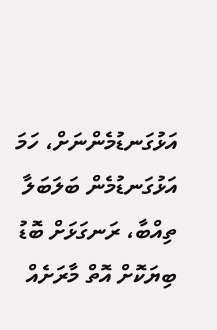އަޅުގަނޑުމެންނަށް، ހަމަ އަޅުގަނޑުމެން ބަލަބަލާ ތިއްބާ، ރަނގަޅަށް ބޮޑު ބިޔަކޮށް އޮތް މާރަށެއް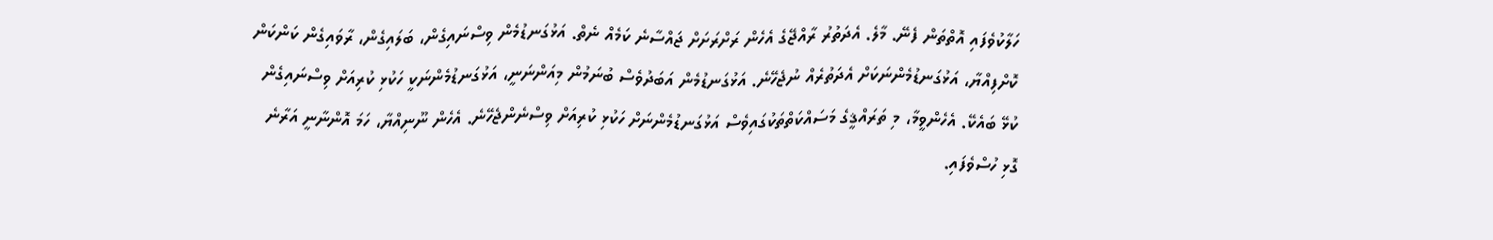ހަލާކުވެފައި އޮތްތަން ފެނޭ. މާލެ. އެދަތުރު ރާއްޖޭގެ އެހެން ރަށްރަށަށް ޖައްސާނެ ކަމެއް ނެތް. އަޅުގަނޑުމެން ވިސްނައިގެން، ބަލައިގެން، ރާވައިގެން ކަންކަން ކޮށްފިއްޔާ، އަޅުގަނޑުމެންނަކަށް އެދަތުރެއް ނުޖެހޭނެ. އަޅުގަނޑުމެން އަބަދުވެސް ބުނަމުން މިއަންނަނީ، އަޅުގަނޑުމެންނަކީ ހަކުޅި ކުރިއަށް ވިސްނައިގެން ކުޅޭ ބައެކޭ. އެހެންވީމާ، މި ތަރައްޤީގެ މަސައްކަތްތަކުގައިވެސް އަޅުގަނޑުމެންނަށް ހަކުޅި ކުރިއަށް ވިސްނެންޖެހޭނެ. އެހެން ނޫނިއްޔާ، ހަމަ އޮންނާނީ އަރާނެ ގޮޅި ހުސްވެފައި.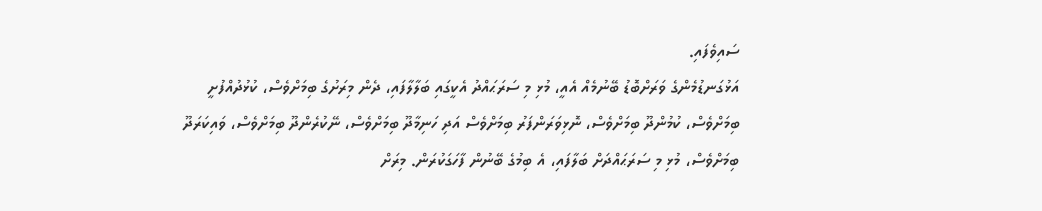ސައިވެފައި.
އަޅުގަނޑުމެންގެ ވަރަށްބޮޑު ބޭނުމެއް އެއީ، މުޅި މި ސަރަޙައްދު އެކީގައި ބަލާލާފައި، ދެން މިރަށުގެ ބިމަށްވެސް، ކުޅުދުއްފުށީ ބިމަށްވެސް، ކުމުންދޫ ބިމަށްވެސް، ނޮޅިވަރަންފަރު ބިމަށްވެސް އަދި ހަނިމާދޫ ބިމަށްވެސް، ނޭކުރެންދޫ ބިމަށްވެސް، ވައިކަރަދޫ ބިމަށްވެސް، މުޅި މި ސަރަޙައްދަށް ބަލާފައި، އެ ބިމުގެ ބޭނުން ފާހަގަކުރަން. މިރަށް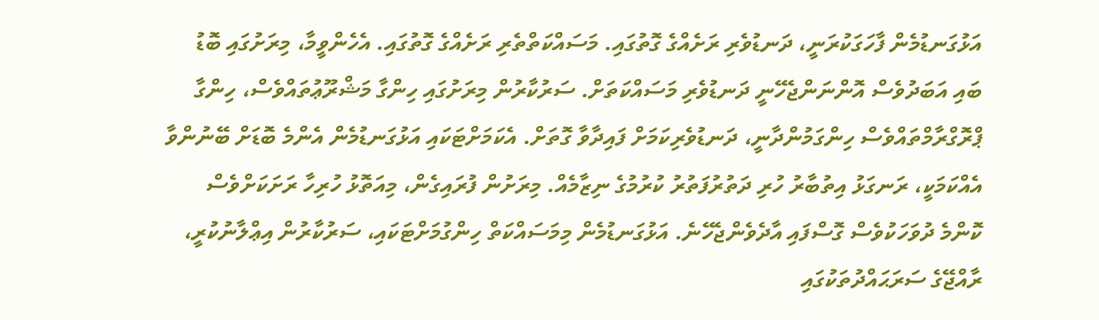އަޅުގަނޑުމެން ފާހަގަކުރަނީ، ދަނޑުވެރި ރަށެއްގެ ގޮތުގައި. މަސައްކަތްތެރި ރަށެއްގެ ގޮތުގައި. އެހެންވީމާ، މިރަށުގައި ބޮޑު ބައި އަބަދުވެސް އޮންނަންޖެހޭނީ ދަނޑުވެރި މަސައްކަތަށް. ސަރުކާރުން މިރަށުގައި ހިންގާ މަޝްރޫޢުތައްވެސް، ހިންގާ ޕްރޮގްރާމްތައްވެސް ހިންގަމުންދާނީ، ދަނޑުވެރިކަމަށް ފައިދާވާ ގޮތަށް. އެކަމަށްޓަކައި އަޅުގަނޑުމެން އެންމެ ބޮޑަށް ބޭނުންވާ އެއްކަމަކީ، ރަނގަޅު އިތުބާރު ހުރި ދަތުރުފަތުރު ކުރުމުގެ ނިޒާމެއް. މިރަށުން ފުރައިގެން، މިއަތޮޅު ހުރިހާ ރަށަކަށްވެސް ކޮންމެ ދުވަހަކުވެސް ގޮސްފައި އާދެވެންޖެހޭނެ. އަޅުގަނޑުމެން މިމަސައްކަތް ހިންގުމަށްޓަކައި، ސަރުކާރުން އިޢްލާނުކުރީ، ރާއްޖޭގެ ސަރަޙައްދުތަކުގައި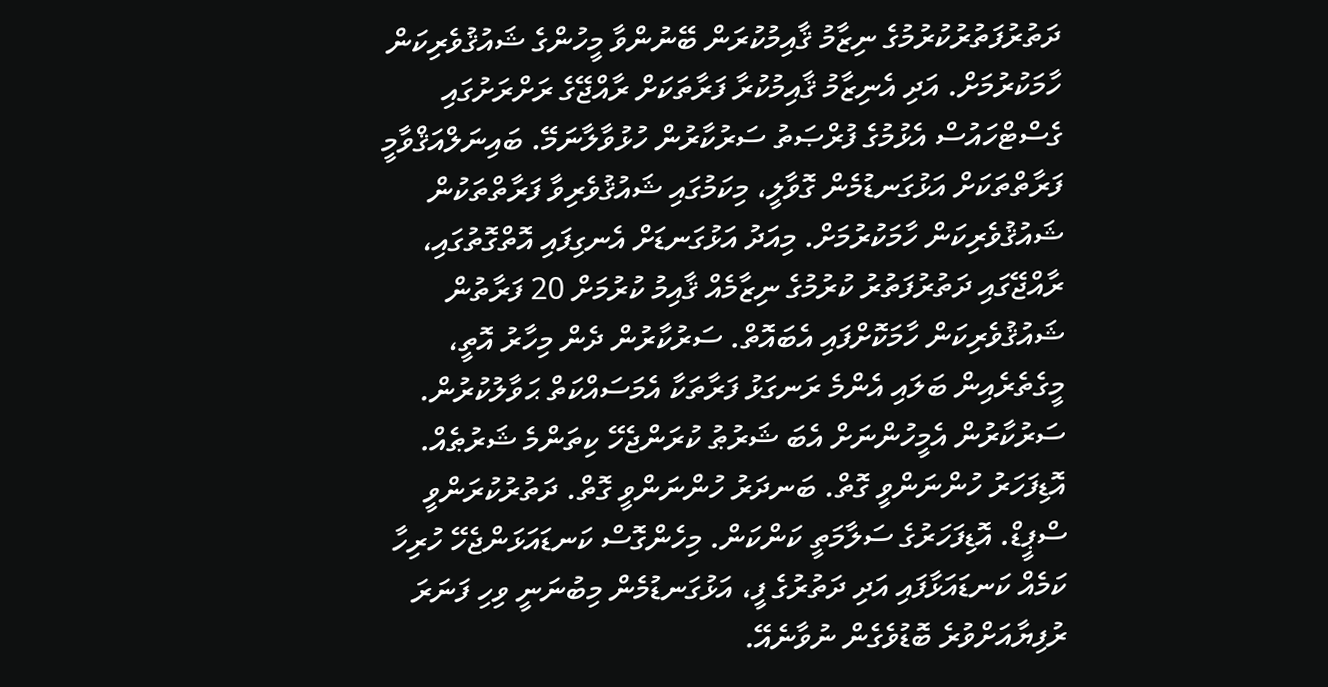ދަތުރުފަތުރުކުރުމުގެ ނިޒާމު ޤާއިމުކުރަން ބޭނުންވާ މީހުންގެ ޝައުޤުވެރިކަން ހާމަކުރުމަށް. އަދި އެނިޒާމު ޤާއިމުކުރާ ފަރާތަކަށް ރާއްޖޭގެ ރަށްރަށުގައި ގެސްޓްހައުސް އެޅުމުގެ ފުރްޞަތު ސަރުކާރުން ހުޅުވާލާނަމޭ. ބައިނަލްއަޤްވާމީ ފަރާތްތަކަށް އަޅުގަނޑުމެން ގޮވާލީ، މިކަމުގައި ޝައުޤުވެރިވާ ފަރާތްތަކުން ޝައުޤުވެރިކަން ހާމަކުރުމަށް. މިއަދު އަޅުގަނޑަށް އެނގިފައި އޮތްގޮތުގައި، ރާއްޖޭގައި ދަތުރުފަތުރު ކުރުމުގެ ނިޒާމެއް ޤާއިމު ކުރުމަށް 20 ފަރާތުން ޝައުޤުވެރިކަން ހާމަކޮށްފައި އެބައޮތް. ސަރުކާރުން ދެން މިހާރު އޮތީ، މީގެތެރެއިން ބަލައި އެންމެ ރަނގަޅު ފަރާތަކާ އެމަސައްކަތް ޙަވާލުކުރުން. ސަރުކާރުން އެމީހުންނަށް އެބަ ޝަރުޠު ކުރަންޖެހޭ ކިތަންމެ ޝަރުޠެއް. އޮޑިފަހަރު ހުންނަންވީ ގޮތް. ބަނދަރު ހުންނަންވީ ގޮތް. ދަތުރުކުރަންވީ ސްޕީޑް. އޮޑިފަހަރުގެ ސަލާމަތީ ކަންކަން. މިހެންގޮސް ކަނޑައަޅަންޖެހޭ ހުރިހާ ކަމެއް ކަނޑައަޅާފައި އަދި ދަތުރުގެ ފީ، އަޅުގަނޑުމެން މިބުނަނީ ވިހި ފަނަރަ ރުފިޔާއަށްވުރެ ބޮޑުވެގެން ނުވާނެއޭ.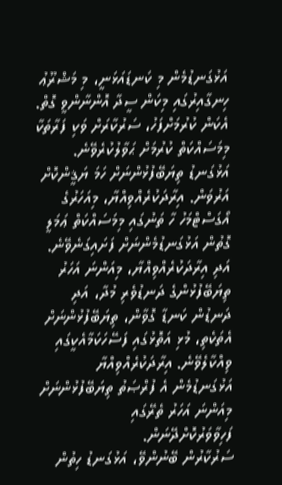އަޅުގަނޑުމެން މި ކަނޑައަޅަނީ، މި މަޝްރޫޢު ހިނގާއިރުގައި މިކަން ސީދާ އޮންނާންވީ ގޮތް. އެކަން ކުރުމަށްފަހު، ސަރުކާރަށް ވަކި ފަރާތަކާ މިމަސައްކަތް ކުރުމަށް ޙަވާލުކުރެވޭނެ. އަޅުގަނޑު ތިޔަބޭފުޅުންނަށް ހަމަ ޔަޤީންކޮށް އަރުވަން. އިރާދަކުރެއްވިއްޔާ، މިއަހަރުގެ އޯގަސްޓްމަހު ހާ ތަނުގައި މިމަސައްކަތް ޢަމަލީ ގޮތުން އަޅުގަނޑުމެންނަށް ފަށައިގަނެވޭނެ. އަދި އިރާދަކުރެއްވިއްޔާ، މިއަންނަ އަހަރު ތިޔަބޭފުޅުންގެ ދަނޑުވެރި މުދާ، އަދި ދަނޑުން ކަނޑާ ގޮވާން، ތިޔަބޭފުޅުންނަށް އެތަކެތި، މުޅި އަތޮޅުގައި ފަސޭހަކަމާއެކީގައި ވިއްކާލެވޭނެ. އިރާދަކުރެއްވިއްޔާ އަޅުގަނޑުމެން އެ ފުރްޞަތު ތިޔަބޭފުޅުންނަށް މިއަންނަ އަހަރު ތެރޭގައި ފަހިވާވަރުކޮށްދޭނަން.
ސަރުކާރުން ބޭނުންވޭ، އަޅުގަނޑު ހިތުން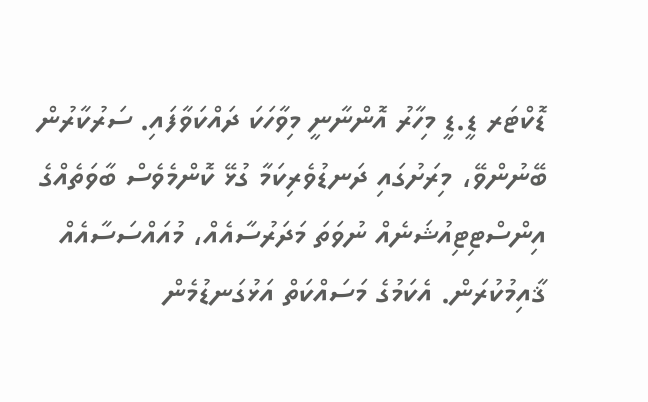ޑޮކްޓަރ ޑީ.ޑީ މިހާރު އޮންނާނީ މިވާހަކަ ދައްކަވާފައި. ސަރުކާރުން ބޭނުންވޭ، މިރަށުގައި ދަނޑުވެރިކަމާ ގުޅޭ ކޮންމެވެސް ބާވަތެއްގެ އިންސްޓިޓިއުޝަނެއް ނުވަތަ މަދަރުސާއެއް، މުއައްސަސާއެއް ޤާއިމުކުރަން. އެކަމުގެ މަސައްކަތް އަޅުގަނޑުމެން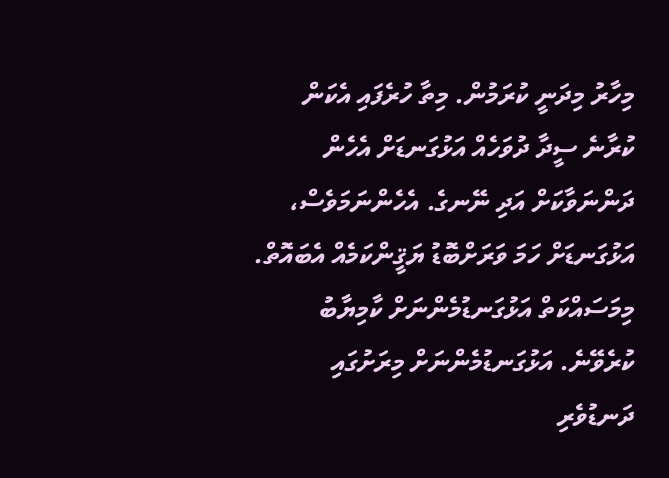މިހާރު މިދަނީ ކުރަމުން. މިތާ ހުރެފައި އެކަން ކުރާނެ ސީދާ ދުވަހެއް އަޅުގަނޑަށް އެހެން ދަންނަވާކަށް އަދި ނޭނގެ. އެހެންނަމަވެސް، އަޅުގަނޑަށް ހަމަ ވަރަށްބޮޑު ޔަޤީންކަމެއް އެބައޮތް. މިމަސައްކަތް އަޅުގަނޑުމެންނަށް ކާމިޔާބު ކުރެވޭނެ. އަޅުގަނޑުމެންނަށް މިރަށުގައި ދަނޑުވެރި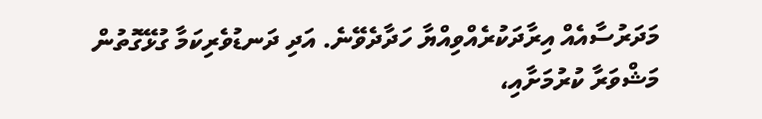މަދަރުސާއެއް އިރާދަކުރެއްވިއްޔާ ހަދާދެވޭނެ. އަދި ދަނޑުވެރިކަމާ ގުޅޭގޮތުން މަޝްވަރާ ކުރުމަށާއި،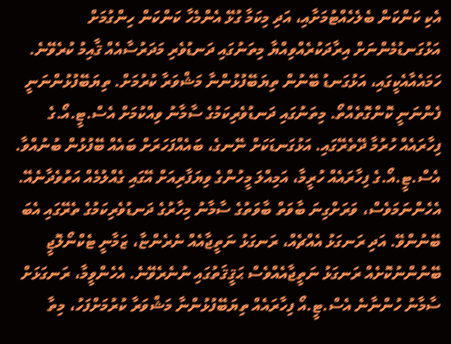އެކި ކަންކަން ބެލެހެއްޓުމަށާއި، އަދި މިކަމާ ގުޅޭ އެންމެހާ ކަންކަން ހިންގުމަށް އަޅުގަނޑުމެންނަށް އިރާދަކުރެއްވިއްޔާ މިތަނުގައި ދަނޑުވެރި މަދަރުސާއެއް ޤާއިމު ކުރެވޭނެ.
ހަމައެއާއެކީގައި، އަޅުގަނޑު ބޭނުން ތިޔަބޭފުޅުންނާ މަޝްވަރާ ކުރުމަށް. ތިޔަބޭފުޅުންނަނީ ފެންނަނީ ކޮންގޮތެއްތޯ. މިތަނުގައި ދަނޑުވެރިކަމުގެ ސާމާނު ވިއްކުމަށް އެސް.ޓީ.އޯ.ގެ ފިހާރައެއް ހުރުމާ ދޭތެރޭގައި. އަޅުގަނޑަކަށް ނޭނގެ، ބައެއްފަހަރަށް ބައެއް ބޭފުޅުން ބުނުއްވާ. އެސް.ޓީ.އޯ.ގެ ފިހާރައެއް ހުރީމާ، އަމިއްލަ މީހުންގެ ވިޔަފާރިއަށް އޭގައި ގެއްލުމެއް އަތުވެދާނެއޭ. އެހެންނަމަވެސް، ވަރަށްގިނަ ބާވަތް ބާވަތުގެ ސާމާނު މިހާރުގެ ދަނޑުވެރިކަމުގެ ތެރޭގައި އެބަ ބޭނުންވޭ. އަދި ރަނގަޅު އެއްޗެއް، ރަނގަޅު ނަތީޖާއެއް ނެރެންޏާ، ޒަމާނީ ޓެކްނޯލޮޖީ ބޭނުންނުކޮށެއް ރަނގަޅު ނަތީޖާއެއްވެސް ޙަޤީޤަތުގައި ނުނެރެވޭނެ. އެހެންވީމާ، ރަނގަޅަށް ސާމާނު ހުންނާނެ އެސް.ޓީ.އޯ ފިހާރައެއް ތިޔަބޭފުޅުންނާ މަޝްވަރާ ކުރުމަށްފަހު، މިތާ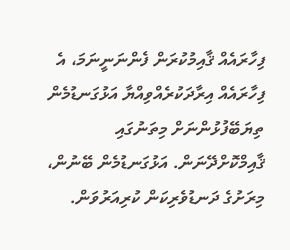ފިހާރައެއް ޤާއިމުކުރަން ފެންނަނީނަމަ، އެ ފިހާރައެއް އިރާދަކުރެއްވިއްޔާ އަޅުގަނޑުމެން ތިޔަބޭފުޅުންނަށް މިތަނުގައި ޤާއިމްކޮށްދޭނަން. އަޅުގަނޑުމެން ބޭނުން، މިރަށުގެ ދަނޑުވެރިކަން ކުރިއަރުވަން.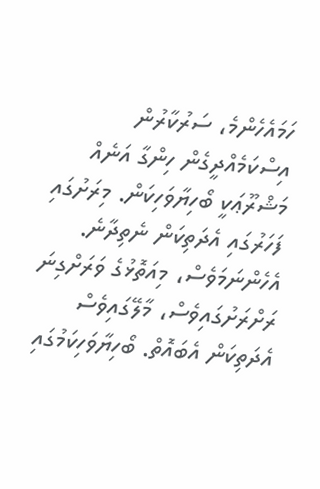ހަމައެހެންމެ، ސަރުކާރުން އިސްކަމެއްދީގެން ހިންގާ އަނެއް މަޝްރޫޢަކީ ބޯހިޔާވަހިކަން. މިރަށުގައި ފަހަރުގައި އެދަތިކަން ނެތިދާނެ. އެހެންނަމަވެސް، މިއަތޮޅުގެ ވަރަށްގިނަ ރަށްރަށުގައިވެސް، މާލޭގައިވެސް އެދަތިކަން އެބައޮތް. ބޯހިޔާވަހިކަމުގައި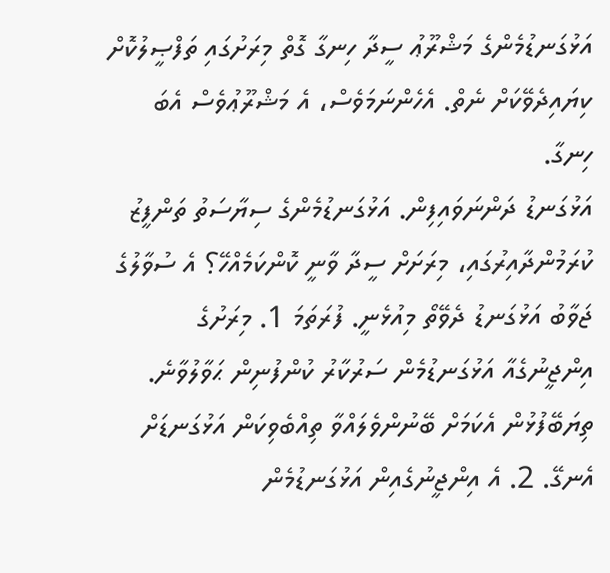އަޅުގަނޑުމެންގެ މަޝްރޫޢު ސީދާ ހިނގާ ގޮތް މިރަށުގައި ތަފްޞީލުކޮށް ކިޔައިދެވޭކަށް ނެތް. އެހެންނަމަވެސް، އެ މަޝްރޫޢުވެސް އެބަ ހިނގާ.
އަޅުގަނޑު ދަންނަވައިފިން. އަޅުގަނޑުމެންގެ ސިޔާސަތު ތަންފީޒު ކުރަމުންދާއިރުގައި، މިރަށަށް ސީދާ ވާނީ ކޮންކަމެއްހޭ؟ އެ ސުވާލުގެ ޖަވާބު އަޅުގަނޑު ދެވޭތޯ މިއުޅެނީ. ފުރަތަމަ 1. މިރަށުގެ އިންޖީނުގެއާ އަޅުގަނޑުމެން ސަރުކާރު ކުންފުނިން ޙަވާލުވާނެ. ތިޔަބޭފުޅުން އެކަމަށް ބޭނުންވެލައްވާ ތިއްބެވިކަން އަޅުގަނޑަށް އެނގޭ. 2. އެ އިންޖީނުގެއިން އަޅުގަނޑުމެން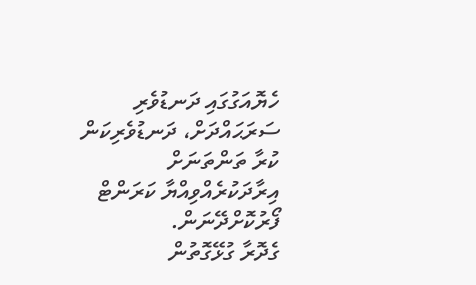ހެޔޮއަގުގައި ދަނޑުވެރި ސަރަޙައްދަށް، ދަނޑުވެރިކަން ކުރާ ތަންތަނަށް އިރާދަކުރެއްވިއްޔާ ކަރަންޓް ފޯރުކޮށްދޭނަން.
ގެދޮރާ ގުޅޭގޮތުން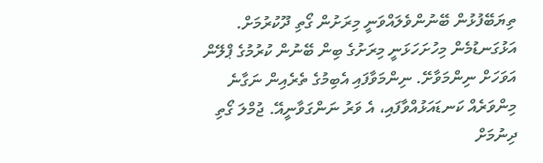ތިޔަބޭފުޅުން ބޭނުންވެލައްވަނީ މިރަށުން ގޯތި ދޫކުރުމަށް. އަޅުގަނޑުމެން މިހުށަހަޅަނީ މިރަށުގެ ބިން ބޭނުން ކުރުމުގެ ޕްލޭން އަވަހަށް ނިންމަވާށޭ. ނިންމަވާފައި އެބިމުގެ ތެރެއިން ނަގާނެ މިންވަރެއް ކަނޑައަޅުއްވާފައި، އެ ވަރު ނަންގަވާނީއޭ. ޖުމްލަ ގޯތި ދިނުމަށް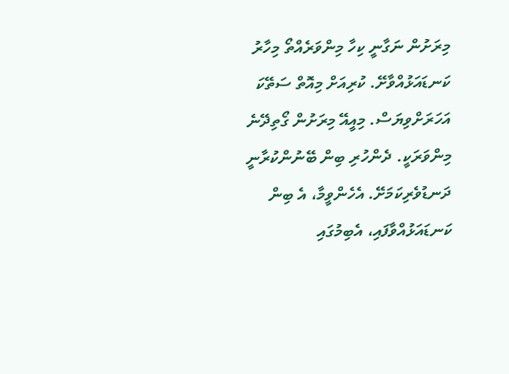މިރަށުން ނަގާނީ ކިހާ މިންވަރެއްތޯ މިހާރު ކަނޑައަޅުއްވާށޭ. ކުރިއަށް މިއޮތް ސަތޭކަ އަހަރަށްވިޔަސް. މިއީއޭ މިރަށުން ގޯތިދޭނެ މިންވަރަކީ. ދެންހުރި ބިން ބޭނުންކުރާނީ ދަނޑުވެރިކަމަށޭ. އެހެންވީމާ، އެ ބިން ކަނޑައަޅުއްވާފައި، އެބިމުގައި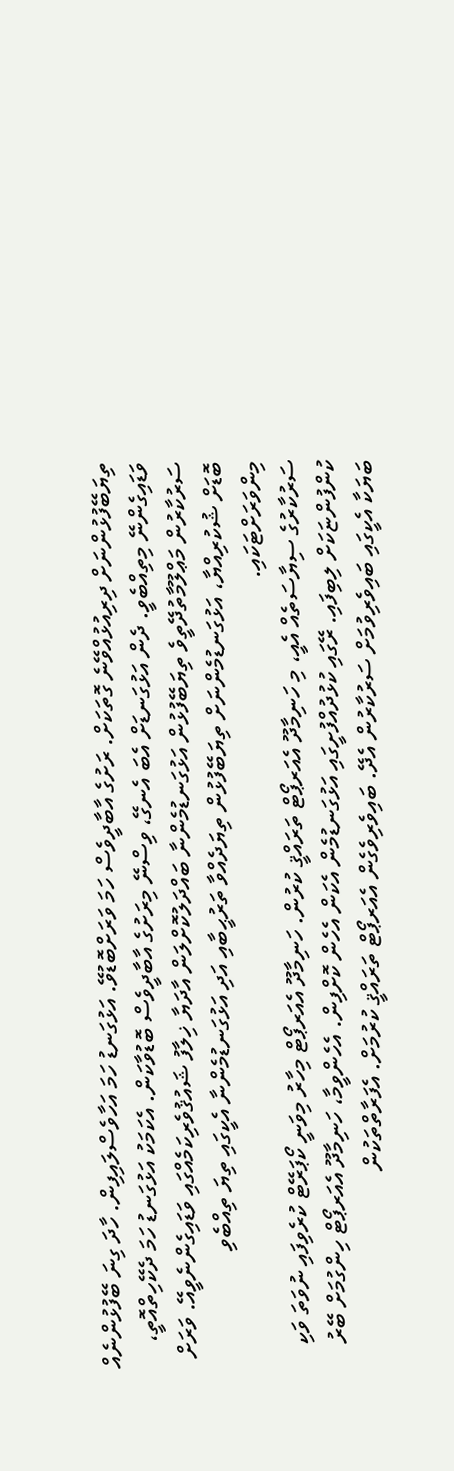ތިޔަބޭފުޅުންނަށް ދިރިއުޅުއްވޭނެ ގޮތަކަށް. ރަށުގެ އާބާދީވެސް ހަމަ ވަރަށްބޮޑުވޭ. އަޅުގަނޑު ހަމަ އަހާވެސްލައިފިން. ހާދަ ގިނަ ބޭފުޅުންނެއް ވަޑައިގެންނޭ މިތިއްބެވީ. ދެން އަޅުގަނޑަށް އެބަ އެނގޭ، ވިސްނޭ މިރަށުގެ އާބާދީވެސް ބޮޑުވާކަން. އެކަމަކު އަޅުގަނޑު ހަމަ ދެކޭހިތްއޮތީ، ސަރުކާރުން މަޢްލޫމާތުދޭތީވެ ތިޔަބޭފުޅުން އަޅުގަނޑުމެންނާ ބައްދަލުކޮށްލަން އާދަޔާ ޚިލާފު ޝައުޤުވެރިކަމެއްގައި ވަޑައިގެންނެވީއޭ. ވަރަށް ބޮޑަށް ޝުކުރިއްޔާ، އަޅުގަނޑުމެންނަށް ތިޔަބޭފުޅުން ތިޔަދެއްވާ ތަރުޙީބާއި އަދި އަޅުގަނޑުމެންނާ އެކީގައި ތިޔަ ތިއްބެވި މިންވަރަށްޓަކައި.
ސަރުކާރުގެ ސިޔާސަތެއް އެއީ، މި ހަނިމާދޫ އެއަރޕޯޓް ތަރައްޤީ ކުރުން. ހަނިމާދޫ އެއަރޕޯޓް މިހާރު މިވަނީ ކޯޕަރޭޓް ކުރެވިފައި ނުވަތަ ވަކި ކުންފުންޏަކަށް ލިބިފައި. ރޭގައި ކުޅުދުއްފުށީގައި އަޅުގަނޑުމެން އެކަން އެހެން ކޮށްފިން. އެހެންވީމާ، ހަނިމާދޫ އެއަރޕޯޓް ހިންގުމަށް ބޭރު ބަޔަކާ އެކީގައި ބައިވެރިވުމަށް ސަރުކާރުން އެދޭ. ބައިވެރިވެގެން އެއަރޕޯޓް ތަރައްޤީ ކުރުމަށް. އެފަރާތްތަކުން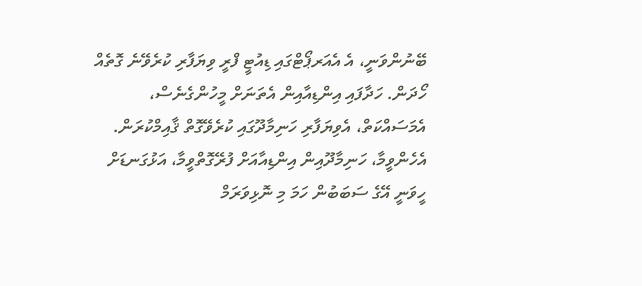ބޭނުންވަނީ، އެ އެއަރޕޯޓްގައި ޑިއުޓީ ފްރީ ވިޔަފާރި ކުރެވޭނެ ގޮތެއް ހޯދަން. ހަދާފައި އިންޑިއާއިން އެތަނަށް މީހުންގެނެސް، އެމަސައްކަތް، އެވިޔަފާރި ހަނިމާދޫގައި ކުރެވޭގޮތް ޤާއިމްކުރަން. އެހެންވީމާ، ހަނިމާދޫއިން އިންޑިއާއަށް ފުރޭގޮތްވީމާ، އަޅުގަނޑަށް ހީވަނީ އޭގެ ސަބަބުން ހަމަ މި ނޮޅިވަރަމް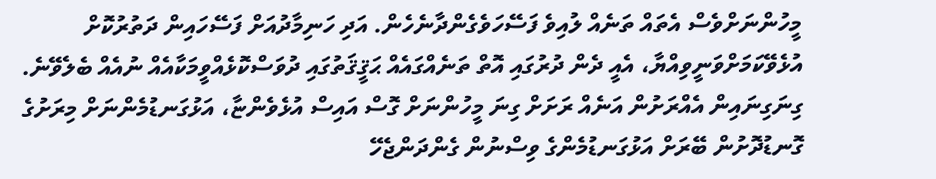މީހުންނަށްވެސް އެތައް ތަނެއް ލުއިވެ ފަސޭހަވެގެންދާނެހެން. އަދި ހަނިމާދުއަށް ފަސޭހައިން ދަތުރުކޮށް އުޅެވޭކަމަށްވަނީވިއްޔާ، އެއީ ދެން ދުރުގައި އޮތް ތަނެއްގައެއް ޙަޤީޤަތުގައި ދުވަސްކޮޅެއްވީމަކާއެއް ނުއެއް ބެލެވޭނެ.
ގިނަގިނައިން އެއްރަށުން އަނެއް ރަށަށް ގިނަ މީހުންނަށް ގޮސް އައިސް އުޅެވެންޏާ، އަޅުގަނޑުމެންނަށް މިރަށުގެ ގޮނޑުދޮށުން ބޭރަށް އަޅުގަނޑުމެންގެ ވިސްނުން ގެންދަންޖެހޭ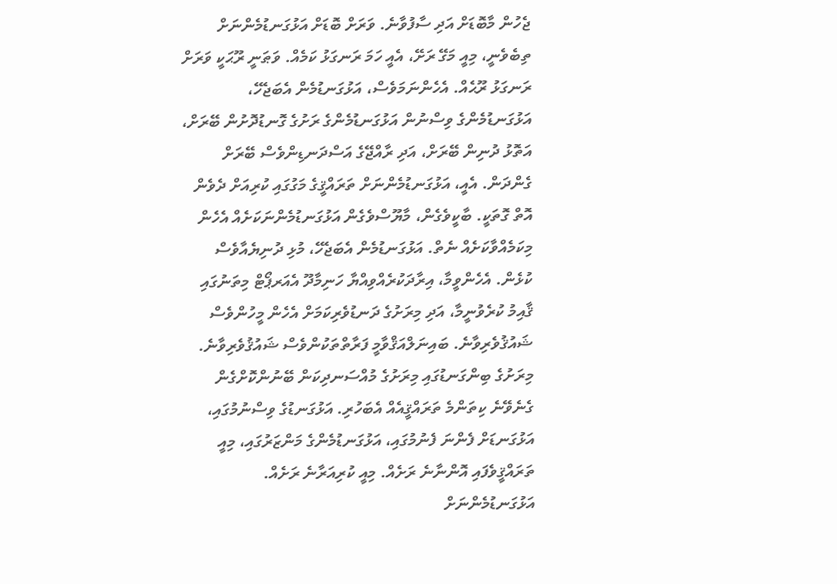ޖެހުން މާބޮޑަށް އަދި ސާފުވާނެ. ވަރަށް ބޮޑަށް އަޅުގަނޑުމެންނަށް ތިބެވެނީ، މިއީ މަގޭ ރަށޭ، އެއީ ހަމަ ރަނގަޅު ކަމެއް. ވަޠަނީ ރޫޙަކީ ވަރަށް ރަނގަޅު ރޫޙެއް. އެހެންނަމަވެސް، އަޅުގަނޑުމެން އެބަޖެހޭ، އަޅުގަނޑުމެންގެ ވިސްނުން އަޅުގަނޑުމެންގެ ރަށުގެ ގޮނޑުދޮށުން ބޭރަށް، އަތޮޅު ދުނިން ބޭރަށް، އަދި ރާއްޖޭގެ އަސްދަނޑިންވެސް ބޭރަށް ގެންދަން. އެއީ، އަޅުގަނޑުމެންނަށް ތަރައްޤީގެ މަގުގައި ކުރިއަށް ދެވެން އޮތް ގޮތަކީ. ބާކީވެގެން، މާޔޫސްވެގެން އަޅުގަނޑުމެންނަކަށެއް އެހެން މިކަމެއްވާކަށެއް ނެތް. އަޅުގަނޑުމެން އެބަޖެހޭ، މުޅި ދުނިޔެއާވެސް ކުޅެން. އެހެންވީމާ، އިރާދަކުރެއްވިއްޔާ ހަނިމާދޫ އެއަރޕޯޓް މިތަނުގައި ޤާއިމު ކުރެވުނީމާ، އަދި މިރަށުގެ ދަނޑުވެރިކަމަށް އެހެން މީހުންވެސް ޝައުޤުވެރިވާނެ. ބައިނަލްއަޤްވާމީ ފަރާތްތަކުންވެސް ޝައުޤުވެރިވާނެ. މިރަށުގެ ބިންގަނޑުގައި މިރަށުގެ މުއްސަނދިކަން ބޭނުންކޮށްގެން ގެނެވޭނެ ކިތަންމެ ތަރައްޤީއެއް އެބަހުރި. އަޅުގަނޑުގެ ވިސްނުމުގައި، އަޅުގަނޑަށް ފެންނަ ފެނުމުގައި، އަޅުގަނޑުމެންގެ މަންޒަރުގައި، މިއީ ތަރައްޤީވެފައި އޮންނާނެ ރަށެއް. މިއީ ކުރިއަރާނެ ރަށެއް. އަޅުގަނޑުމެންނަށް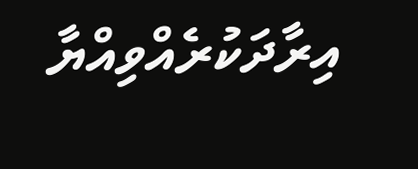އިރާދަކުރެއްވިއްޔާ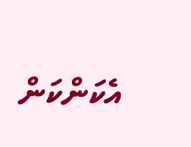އެކަންކަން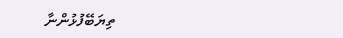ތިޔަބޭފުޅުންނާ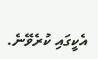އެކީގައި ކުރެވޭނެ.